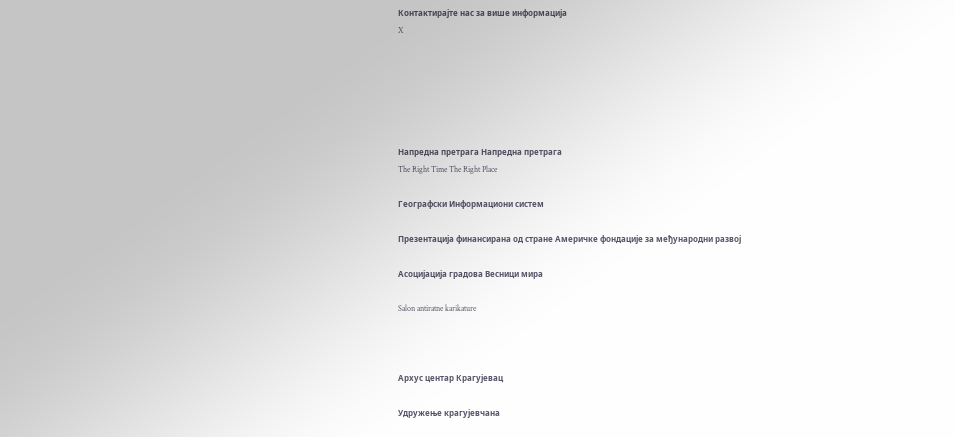Контактирајте нас за више информација
X






Напредна претрага Напредна претрага
The Right Time The Right Place

Географски Информациони систем

Презентација финансирана од стране Америчке фондације за међународни развој

Асоцијација градова Весници мира

Salon antiratne karikature



Архус центар Крагујевац

Удружење крагујевчана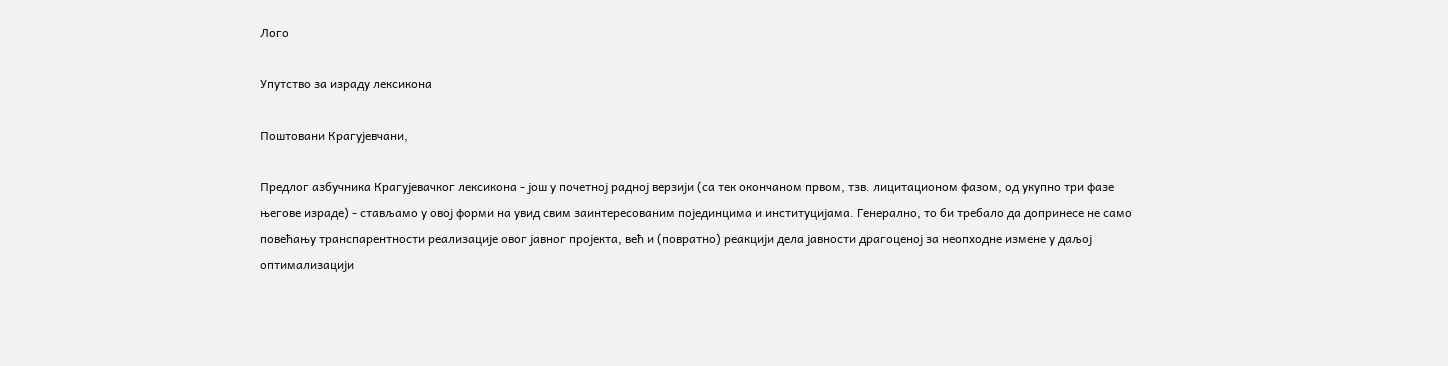Лого

Упутство за израду лексикона

Поштовани Крагујевчани,

Предлог азбучника Крагујевачког лексикона - још у почетној радној верзији (са тек окончаном првом, тзв. лицитационом фазом, од укупно три фазе његове израде) - стављамо у овој форми на увид свим заинтересованим појединцима и институцијама. Генерално, то би требало да допринесе не само повећању транспарентности реализације овог јавног пројекта, већ и (повратно) реакцији дела јавности драгоценој за неопходне измене у даљој оптимализацији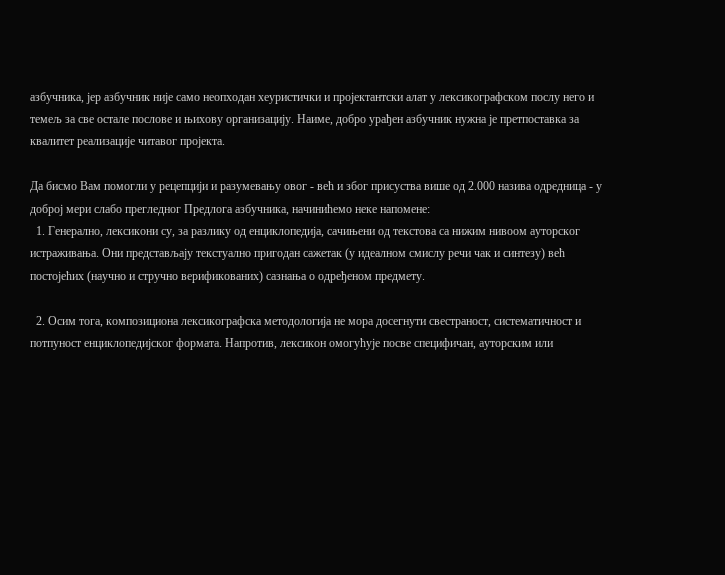азбучника, јер азбучник није само неопходан хеуристички и пројектантски алат у лексикографском послу него и темељ за све остале послове и њихову организацију. Наиме, добро урађен азбучник нужна је претпоставка за квалитет реализације читавог пројекта.

Да бисмо Вам помогли у рецепцији и разумевању овог - већ и због присуства више од 2.000 назива одредница - у доброј мери слабо прегледног Предлога азбучника, начинићемо неке напомене:
  1. Генерално, лексикони су, за разлику од енциклопедија, сачињени од текстова са нижим нивоом ауторског истраживања. Они представљају текстуално пригодан сажетак (у идеалном смислу речи чак и синтезу) већ постојећих (научно и стручно верификованих) сазнања о одређеном предмету.

  2. Осим тога, композициона лексикографска методологија не мора досегнути свестраност, систематичност и потпуност енциклопедијског формата. Напротив, лексикон омогућује посве специфичан, ауторским или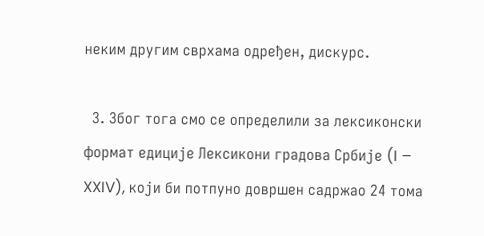неким другим сврхама одређен, дискурс.

  3. Због тога смо се определили за лексиконски формат едиције Лексикони градова Србије (I – XXIV), који би потпуно довршен садржао 24 тома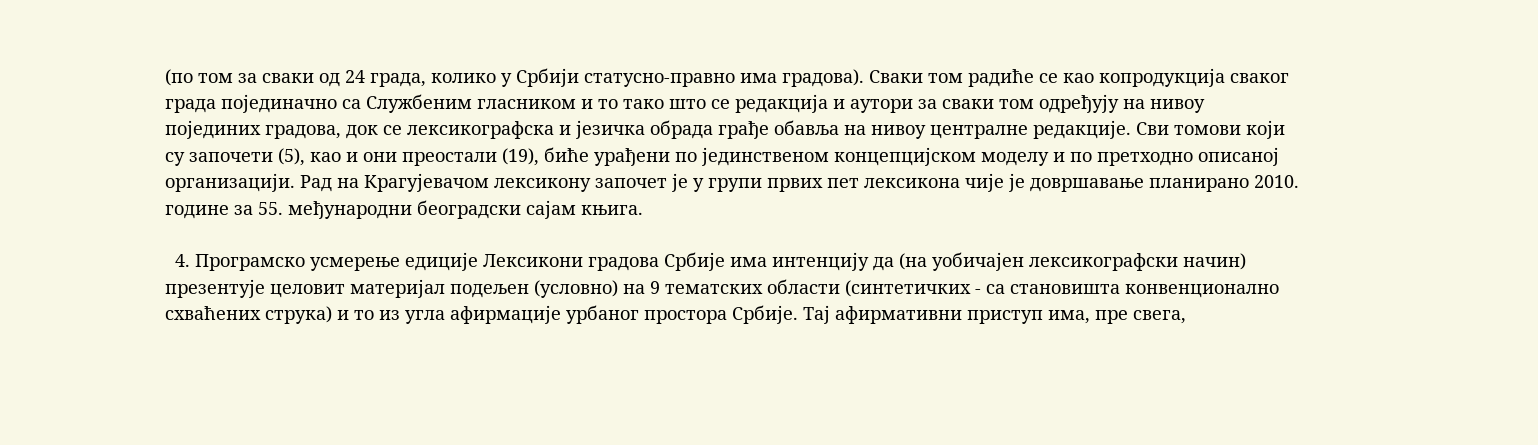(по том за сваки од 24 града, колико у Србији статусно-правно има градова). Сваки том радиће се као копродукција сваког града појединачно са Службеним гласником и то тако што се редакција и аутори за сваки том одређују на нивоу појединих градова, док се лексикографска и језичка обрада грађе обавља на нивоу централне редакције. Сви томови који су започети (5), као и они преостали (19), биће урађени по јединственом концепцијском моделу и по претходно описаној организацији. Рад на Крагујевачом лексикону започет је у групи првих пет лексикона чије је довршавање планирано 2010. године за 55. међународни београдски сајам књига.

  4. Програмско усмерење едиције Лексикони градова Србије има интенцију да (на уобичајен лексикографски начин) презентује целовит материјал подељен (условно) на 9 тематских области (синтетичких - са становишта конвенционално схваћених струка) и то из угла афирмације урбаног простора Србије. Тај афирмативни приступ има, пре свега,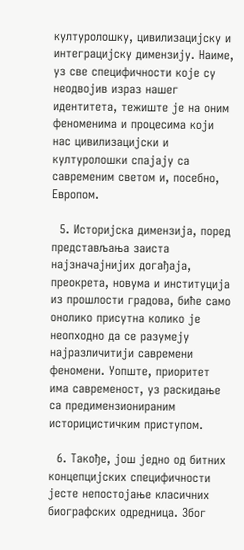културолошку, цивилизацијску и интеграцијску димензију. Наиме, уз све специфичности које су неодвојив израз нашег идентитета, тежиште је на оним феноменима и процесима који нас цивилизацијски и културолошки спајају са савременим светом и, посебно, Европом.

  5. Историјска димензија, поред представљања заиста најзначајнијих догађаја, преокрета, новума и институција из прошлости градова, биће само онолико присутна колико је неопходно да се разумеју најразличитији савремени феномени. Уопште, приоритет има савременост, уз раскидање са предимензионираним историцистичким приступом.

  6. Такође, још једно од битних концепцијских специфичности јесте непостојање класичних биографских одредница. Због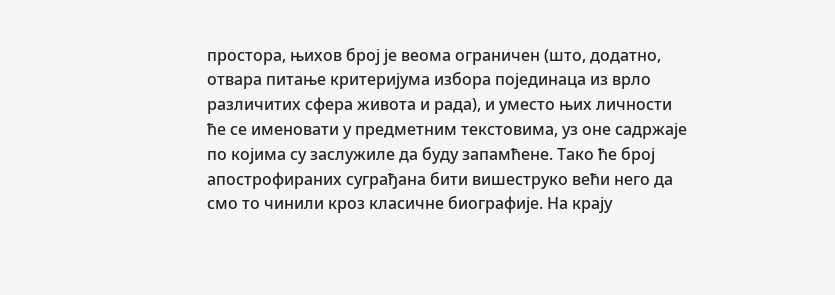простора, њихов број је веома ограничен (што, додатно, отвара питање критеријума избора појединаца из врло различитих сфера живота и рада), и уместо њих личности ће се именовати у предметним текстовима, уз оне садржаје по којима су заслужиле да буду запамћене. Тако ће број апострофираних суграђана бити вишеструко већи него да смо то чинили кроз класичне биографије. На крају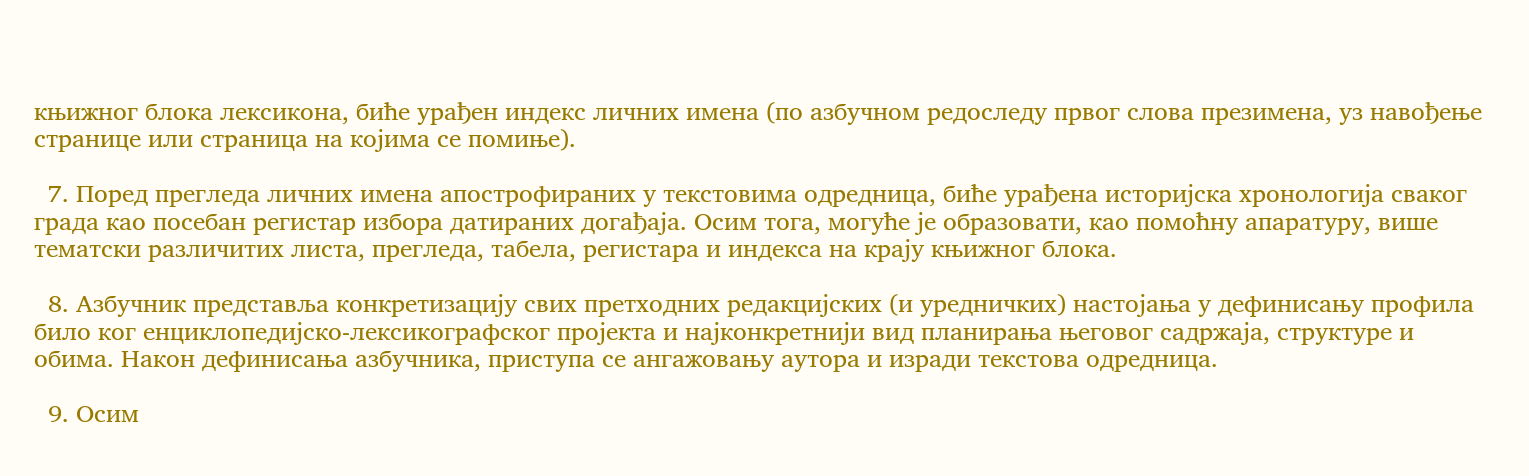књижног блока лексикона, биће урађен индекс личних имена (по азбучном редоследу првог слова презимена, уз навођење странице или страница на којима се помиње).

  7. Поред прегледа личних имена апострофираних у текстовима одредница, биће урађена историјска хронологија сваког града као посебан регистар избора датираних догађаја. Осим тога, могуће је образовати, као помоћну апаратуру, више тематски различитих листа, прегледа, табела, регистара и индекса на крају књижног блока.

  8. Азбучник представља конкретизацију свих претходних редакцијских (и уредничких) настојања у дефинисању профила било ког енциклопедијско-лексикографског пројекта и најконкретнији вид планирања његовог садржаја, структуре и обима. Након дефинисања азбучника, приступа се ангажовању аутора и изради текстова одредница.

  9. Осим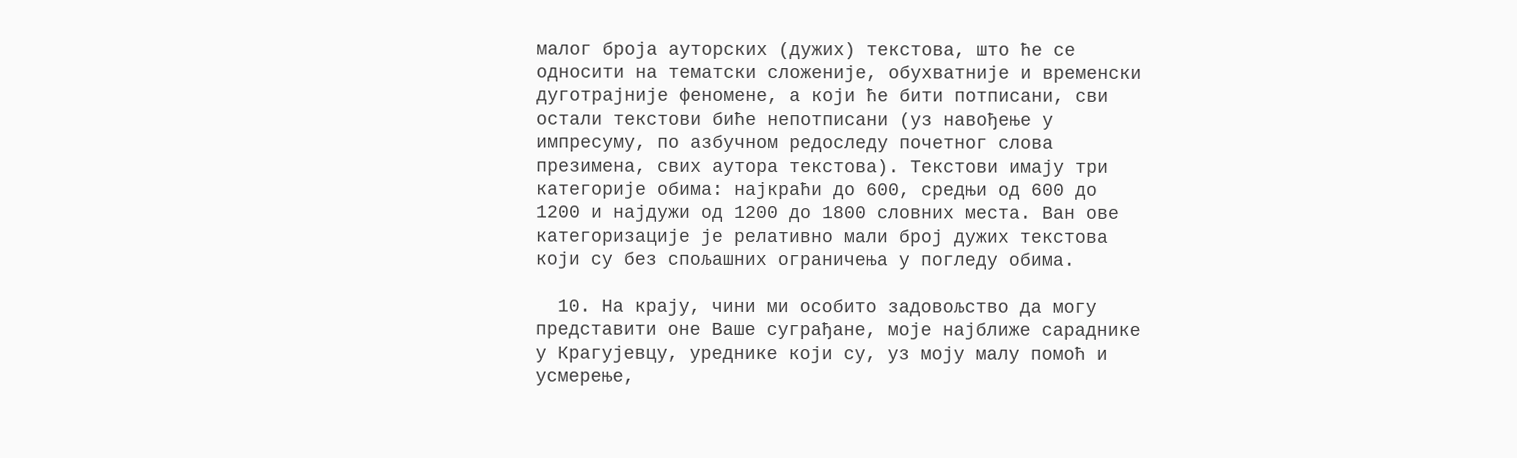малог броја ауторских (дужих) текстова, што ће се односити на тематски сложеније, обухватније и временски дуготрајније феномене, а који ће бити потписани, сви остали текстови биће непотписани (уз навођење у импресуму, по азбучном редоследу почетног слова презимена, свих аутора текстова). Текстови имају три категорије обима: најкраћи до 600, средњи од 600 до 1200 и најдужи од 1200 до 1800 словних места. Ван ове категоризације је релативно мали број дужих текстова који су без спољашних ограничења у погледу обима.

  10. На крају, чини ми особито задовољство да могу представити оне Ваше суграђане, моје најближе сараднике у Крагујевцу, уреднике који су, уз моју малу помоћ и усмерење,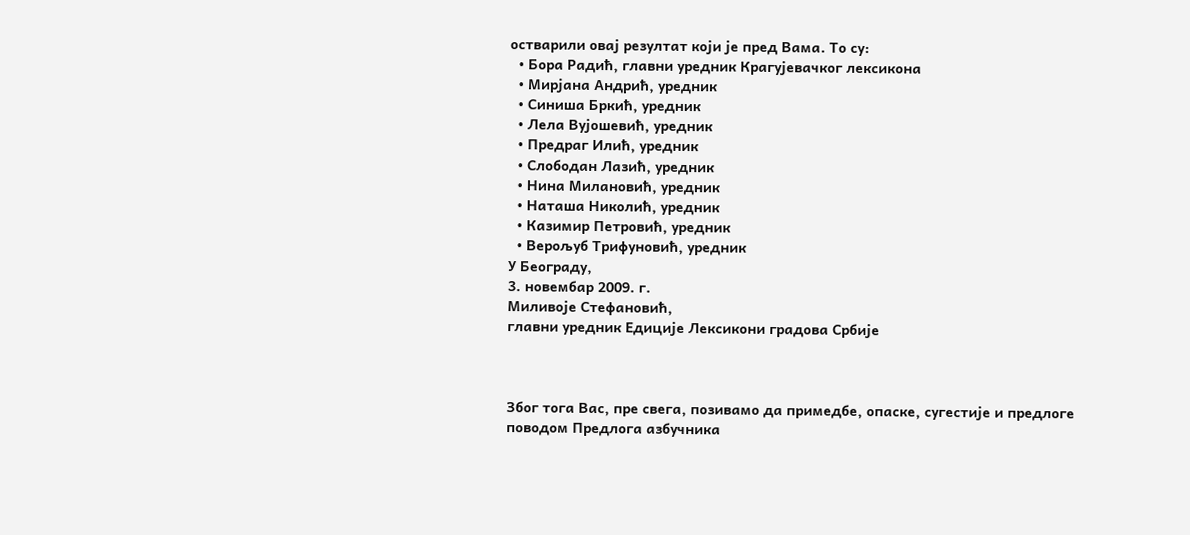остварили овај резултат који је пред Вама. То су:
  • Бора Радић, главни уредник Крагујевачког лексикона
  • Мирјана Андрић, уредник
  • Синиша Бркић, уредник
  • Лела Вујошевић, уредник
  • Предраг Илић, уредник
  • Слободан Лазић, уредник
  • Нина Милановић, уредник
  • Наташа Николић, уредник
  • Казимир Петровић, уредник
  • Верољуб Трифуновић, уредник
У Београду,
3. новембар 2009. г.
Миливоје Стефановић,
главни уредник Едиције Лексикони градова Србије



Због тога Вас, пре свега, позивамо да примедбе, опаске, сугестије и предлоге поводом Предлога азбучника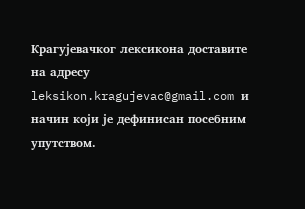Крагујевачког лексикона доставите на адресу leksikon.kragujevac@gmail.com и начин који је дефинисан посебним упутством.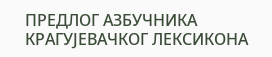ПРЕДЛОГ АЗБУЧНИКА КРАГУЈЕВАЧКОГ ЛЕКСИКОНА